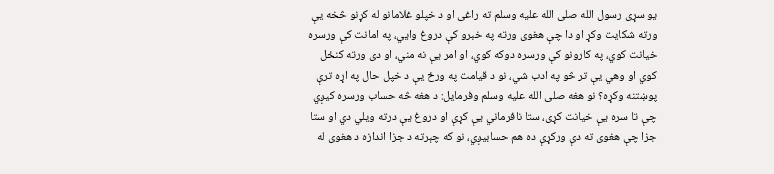یو سړی رسول الله صلی الله علیه وسلم ته راغی او د خپلو غلامانو له کړنو څخه یې ورته شکایت وکړ او دا چې هغوی ورته په خبرو کې دروغ وایي، په امانت کې ورسره خیانت کوي، په کارونو کې ورسره دوکه کوي، او امر یې نه مني، او دی ورته کنځل کوي او وهي یې تر څو په ادب شي، نو د قیامت په ورځ یې د خپل حال په اړه ترې پوښتنه وکړه؟ نو هغه صلی الله علیه وسلم وفرمایل: د هغه څه حساب ورسره کیږي چې تا سره یې خیانت کړی، ستا نافرماني یې کړې او دروغ یې درته ویلي دي او ستا جزا چې هغوی ته دې ورکړې ده هم حسابیږي، نو که چېرته د جزا اندازه د هغوی له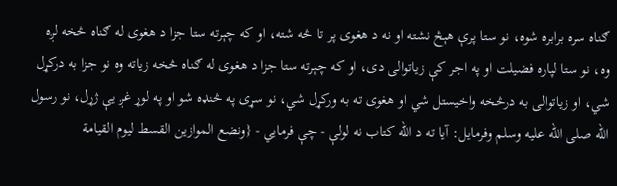ګناه سره برابره شوه، نو ستا پرې هېڅ نشته او نه د هغوی پر تا څه شته، او که چېرته ستا جزا د هغوی له ګناه څخه لږه وه، نو ستا لپاره فضیلت او په اجر کې زیاتوالی دی، او که چېرته ستا جزا د هغوی له ګناه څخه زیاته وه نو جزا به درکړل شي، او زیاتوالی به درڅخه واخیستل شي او هغوی ته به ورکړل شي، نو سړی په څنډه شو او په لوړ غږ یې ژړل، نو رسول الله صلی الله علیه وسلم وفرمایل: آیا ته د الله کتاب نه لولې - چې فرمایي - {ونضع الموازين القسط ليوم القيامة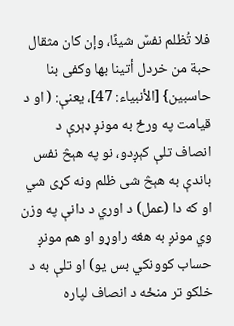فلا تُظلم نفسٌ شيئًا، وإن كان مثقال حبة من خردل أتينا بها وكفى بنا حاسبين} [الأنبياء: 47]، یعنې: ( او د قیامت په ورځ به مونږ ډېرې د انصاف تلې كېږدو، نو په هېڅ نفس باندې به هېڅ شى ظلم ونه كړى شي او كه دا (عمل) د اوري د دانې په وزن وي مونږ به هغه راوړو او هم مونږ حساب كوونكي بس یو) او تلې به د خلکو تر منځه د انصاف لپاره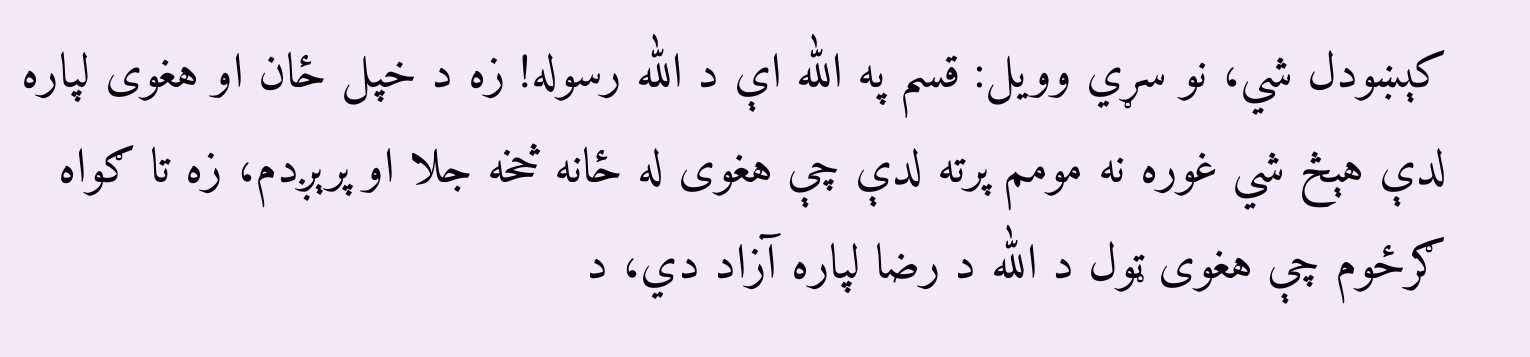کېښودل شي، نو سړي وویل: قسم په الله اې د الله رسوله! زه د خپل ځان او هغوی لپاره لدې هېڅ شي غوره نه مومم پرته لدې چې هغوی له ځانه څخه جلا او پرېږدم، زه تا ګواه ګرځوم چې هغوی ټول د الله د رضا لپاره آزاد دي، د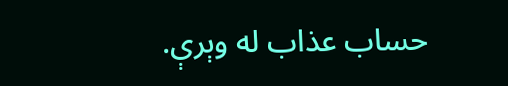حساب عذاب له وېرې.